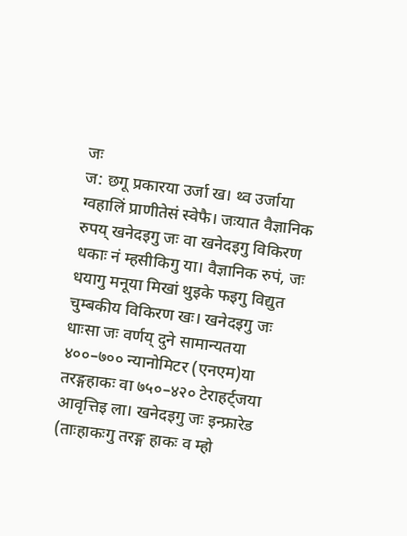जः
ज: छगू प्रकारया उर्जा ख। थ्व उर्जाया ग्वहालिं प्राणीतेसं स्वेफै। जःयात वैज्ञानिक रुपय् खनेदइगु जः वा खनेदइगु विकिरण धकाः नं म्हसीकिगु या। वैज्ञानिक रुपं, जः धयागु मनूया मिखां थुइके फइगु विद्युत चुम्बकीय विकिरण खः। खनेदइगु जः धाःसा जः वर्णय् दुने सामान्यतया ४००–७०० न्यानोमिटर (एनएम)या तरङ्गहाकः वा ७५०–४२० टेराहर्ट्जया आवृत्तिइ ला। खनेदइगु जः इन्फ्रारेड (ताःहाकःगु तरङ्ग हाकः व म्हो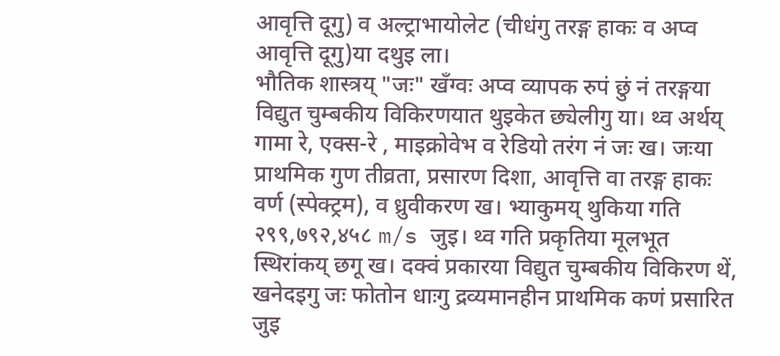आवृत्ति दूगु) व अल्ट्राभायोलेट (चीधंगु तरङ्ग हाकः व अप्व आवृत्ति दूगु)या दथुइ ला।
भौतिक शास्त्रय् "जः" खँग्वः अप्व व्यापक रुपं छुं नं तरङ्गया विद्युत चुम्बकीय विकिरणयात थुइकेत छ्येलीगु या। थ्व अर्थय् गामा रे, एक्स-रे , माइक्रोवेभ व रेडियो तरंग नं जः ख। जःया प्राथमिक गुण तीव्रता, प्रसारण दिशा, आवृत्ति वा तरङ्ग हाकः वर्ण (स्पेक्ट्रम), व ध्रुवीकरण ख। भ्याकुमय् थुकिया गति २९९,७९२,४५८ m/s जुइ। थ्व गति प्रकृतिया मूलभूत स्थिरांकय् छगू ख। दक्वं प्रकारया विद्युत चुम्बकीय विकिरण थें, खनेदइगु जः फोतोन धाःगु द्रव्यमानहीन प्राथमिक कणं प्रसारित जुइ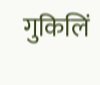गुकिलिं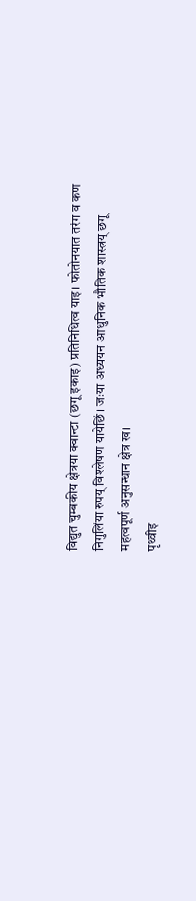विद्युत चुम्बकीय क्षेत्रया क्वान्टा (छगू इकाइ) प्रतिनिधित्व याइ। फोतोनयात तरंग व कण निगुलिंया रुपय् विश्लेषण यायेछिं। जःया अध्ययन आधुनिक भौतिक शास्त्रय् छगू महत्वपूर्ण अनुसन्धान क्षेत्र ख।
पृथ्वीइ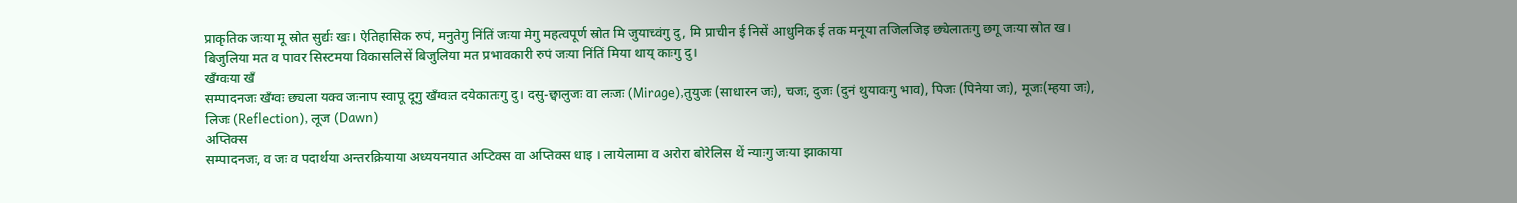प्राकृतिक जःया मू स्रोत सुर्द्यः खः। ऐतिहासिक रुपं, मनुतेगु निंतिं जःया मेगु महत्वपूर्ण स्रोत मि जुयाच्वंगु दु, मि प्राचीन ई निसें आधुनिक ई तक मनूया तजिलजिइ छ्येलातःगु छगू जःया स्रोत ख। बिजुलिया मत व पावर सिस्टमया विकासलिसें बिजुलिया मत प्रभावकारी रुपं जःया निंतिं मिया थाय् काःगु दु।
खँग्वःया खँ
सम्पादनजः खँग्वः छ्यला यक्व जःनाप स्वापू दूगु खँग्वःत दयेकातःगु दु। दसु-छ्वालुजः वा लःजः (Mirage),तुयुजः (साधारन जः), चजः, दुजः (दुनं थुयावःगु भाव), पिजः (पिनेया जः), मूजः(म्हया जः), लिजः (Reflection), लूज (Dawn)
अप्तिक्स
सम्पादनजः, व जः व पदार्थया अन्तरक्रियाया अध्ययनयात अप्टिक्स वा अप्तिक्स धाइ । लायेलामा व अरोरा बोरेलिस थें न्याःगु जःया झाकाया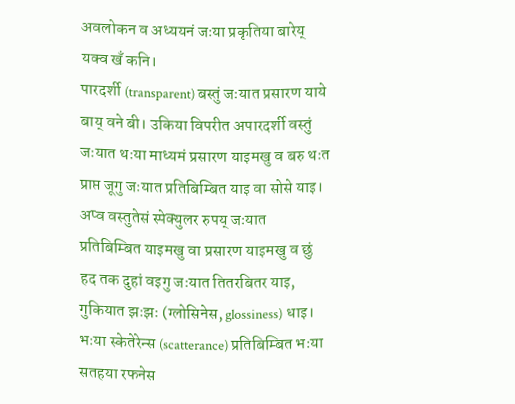अवलोकन व अध्ययनं जःया प्रकृतिया बारेय् यक्व खँ कनि।
पारदर्शी (transparent) बस्तुं जःयात प्रसारण याये बाय् वने बी। उकिया विपरीत अपारदर्शी वस्तुं जःयात थःया माध्यमं प्रसारण याइमखु व बरु थःत प्राप्त जूगु जःयात प्रतिबिम्बित याइ वा सोसे याइ। अप्व वस्तुतेसं स्पेक्युलर रुपय् जःयात प्रतिबिम्बित याइमखु वा प्रसारण याइमखु व छुं हद तक दुहां वइगु जःयात तितरबितर याइ, गुकियात झःझः (ग्लोसिनेस, glossiness) धाइ। भःया स्केतेरेन्स (scatterance) प्रतिबिम्बित भःया सतहया रफनेस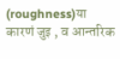(roughness)या कारणं जुइ , व आन्तरिक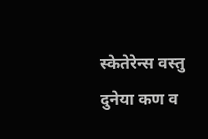स्केतेरेन्स वस्तु दुनेया कण व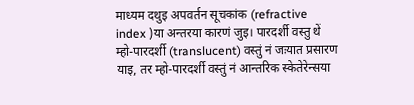माध्यम दथुइ अपवर्तन सूचकांक (refractive index )या अन्तरया कारणं जुइ। पारदर्शी वस्तु थें म्हो-पारदर्शी (translucent) वस्तुं नं जःयात प्रसारण याइ, तर म्हो-पारदर्शी वस्तुं नं आन्तरिक स्केतेरेन्सया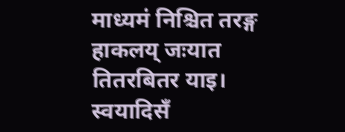माध्यमं निश्चित तरङ्ग हाकलय् जःयात तितरबितर याइ।
स्वयादिसँ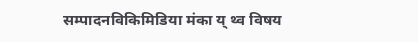सम्पादनविकिमिडिया मंका य् थ्व विषय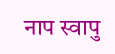नाप स्वापु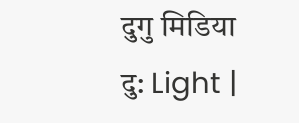दुगु मिडिया दु: Light |